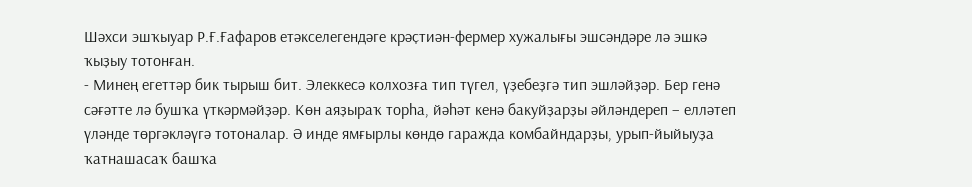Шәхси эшҡыуар Р.Ғ.Ғафаров етәкселегендәге крәҫтиән-фермер хужалығы эшсәндәре лә эшкә ҡыҙыу тотонған.
- Минең егеттәр бик тырыш бит. Элеккесә колхозға тип түгел, үҙебеҙгә тип эшләйҙәр. Бер генә сәғәтте лә бушҡа үткәрмәйҙәр. Көн аяҙыраҡ торһа, йәһәт кенә бакуйҙарҙы әйләндереп – елләтеп үләнде төргәкләүгә тотоналар. Ә инде ямғырлы көндө гаражда комбайндарҙы, урып-йыйыуҙа ҡатнашасаҡ башҡа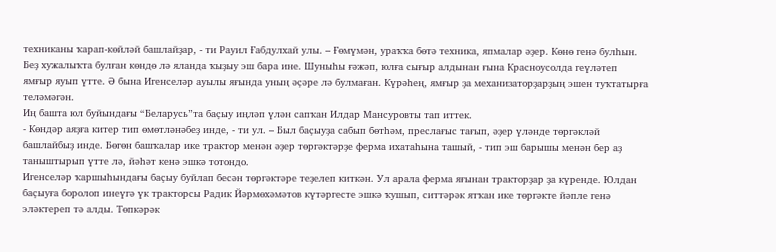техниканы ҡарап-көйләй башлайҙар, - ти Рауил Ғабдулхай улы. – Ғөмүмән, ураҡҡа бөтә техника, япмалар әҙер. Көнө генә булһын.
Беҙ хужалыҡта булған көндө лә яланда ҡыҙыу эш бара ине. Шуныһы ғәжәп, юлға сығыр алдынан ғына Красноусолда геүләтеп ямғыр яуып үтте. Ә бына Игенселәр ауылы яғында уның әҫәре лә булмаған. Күрәһең, ямғыр ҙа механизаторҙарҙың эшен туҡтатырға теләмәгән.
Иң башта юл буйындағы “Беларусь”та баҫыу иңләп үлән сапҡан Илдар Мансуровты тап иттек.
- Көндәр аяҙға китер тип өмөтләнәбеҙ инде, - ти ул. – Был баҫыуҙа сабып бөтһәм, преслағыс тағып, әҙер үләнде төргәкләй башлайбыҙ инде. Бөгөн башҡалар ике трактор менән әҙер төргәктәрҙе ферма ихатаһына ташый, - тип эш барышы менән бер аҙ таныштырып үтте лә, йәһәт кенә эшкә тотондо.
Игенселәр ҡаршыһындағы баҫыу буйлап бесән төргәктәре теҙелеп киткән. Ул арала ферма яғынан тракторҙар ҙа күренде. Юлдан баҫыуға боролоп инеүгә үк тракторсы Радик Йәрмөхәмәтов күтәргесте эшкә ҡушып, ситтәрәк ятҡан ике төргәкте йәпле генә эләктереп тә алды. Төпкәрәк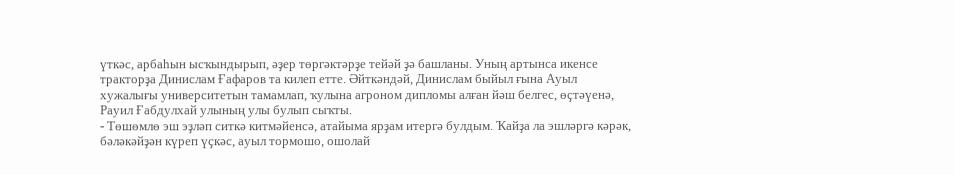үткәс, арбаһын ысҡындырып, әҙер төргәктәрҙе тейәй ҙә башланы. Уның артынса икенсе тракторҙа Динислам Ғафаров та килеп етте. Әйткәндәй, Динислам быйыл ғына Ауыл хужалығы университетын тамамлап, ҡулына агроном дипломы алған йәш белгес, өҫтәүенә, Рауил Ғабдулхай улының улы булып сыҡты.
- Төшөмлө эш эҙләп ситкә китмәйенсә, атайыма ярҙам итергә булдым. Ҡайҙа ла эшләргә кәрәк, бәләкәйҙән күреп үҫкәс, ауыл тормошо, ошолай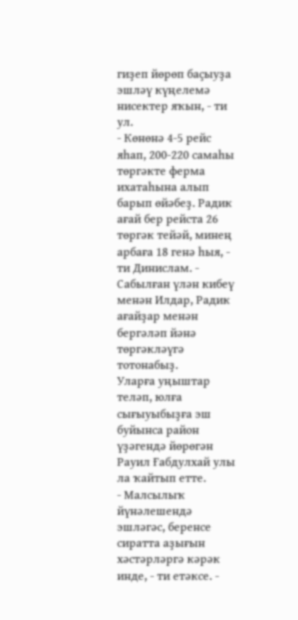гиҙеп йөрөп баҫыуҙа эшләү күңелемә нисектер яҡын, - ти ул.
- Көнөнә 4-5 рейс яһап, 200-220 самаһы төргәкте ферма ихатаһына алып барып өйәбеҙ. Радик ағай бер рейста 26 төргәк тейәй, минең арбаға 18 генә һыя, - ти Динислам. - Сабылған үлән кибеү менән Илдар, Радик ағайҙар менән бергәләп йәнә төргәкләүгә тотонабыҙ.
Уларға уңыштар теләп, юлға сығыуыбыҙға эш буйынса район үҙәгендә йөрөгән Рауил Ғабдулхай улы ла ҡайтып етте.
- Малсылыҡ йүнәлешендә эшләгәс, беренсе сиратта аҙығын хәстәрләргә кәрәк инде, - ти етәксе. -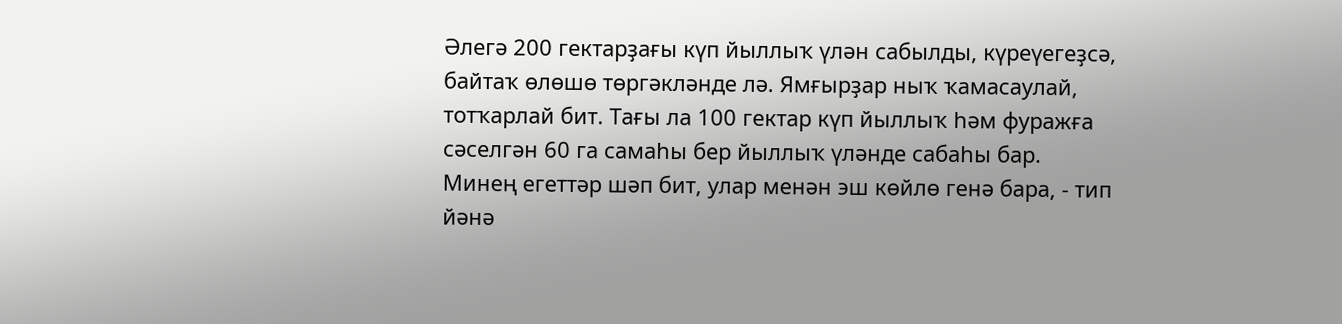Әлегә 200 гектарҙағы күп йыллыҡ үлән сабылды, күреүегеҙсә, байтаҡ өлөшө төргәкләнде лә. Ямғырҙар ныҡ ҡамасаулай, тотҡарлай бит. Тағы ла 100 гектар күп йыллыҡ һәм фуражға сәселгән 60 га самаһы бер йыллыҡ үләнде сабаһы бар.
Минең егеттәр шәп бит, улар менән эш көйлө генә бара, - тип йәнә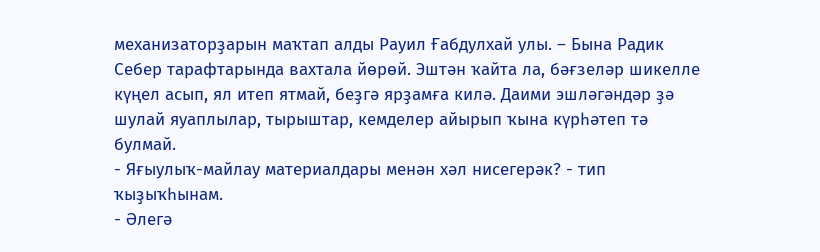механизаторҙарын маҡтап алды Рауил Ғабдулхай улы. – Бына Радик Себер тарафтарында вахтала йөрөй. Эштән ҡайта ла, бәғзеләр шикелле күңел асып, ял итеп ятмай, беҙгә ярҙамға килә. Даими эшләгәндәр ҙә шулай яуаплылар, тырыштар, кемделер айырып ҡына күрһәтеп тә булмай.
- Яғыулыҡ-майлау материалдары менән хәл нисегерәк? - тип ҡыҙыҡһынам.
- Әлегә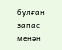булған запас менән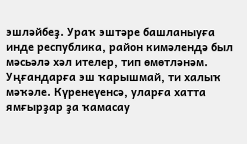эшләйбеҙ. Ураҡ эштәре башланыуға инде республика, район кимәлендә был мәсьәлә хәл ителер, тип өмөтләнәм.
Уңғандарға эш ҡарышмай, ти халыҡ мәҡәле. Күренеүенсә, уларға хатта ямғырҙар ҙа ҡамасау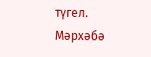түгел.
Мәрхәбә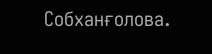Собханғолова.